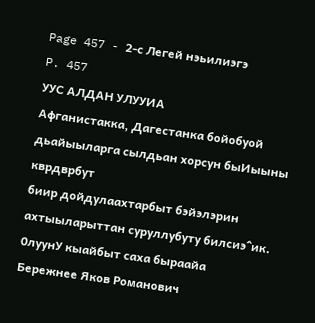Page 457 - 2-с Легей нэьилиэгэ
P. 457
УУС АЛДАН УЛУУИА
Афганистакка, Дагестанка бойобуой дьайыыларга сылдьан хорсун быИыыны кврдврбут
биир дойдулаахтарбыт бэйэлэрин ахтыыларыттан суруллубуту билсиэ^ик.
0луунУ кыайбыт саха быраайа
Бережнее Яков Романович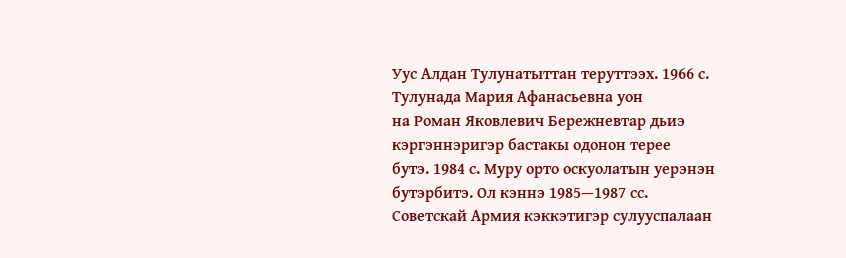Уус Алдан Тулунатыттан теруттээх. 1966 с. Тулунада Мария Афанасьевна уон
на Роман Яковлевич Бережневтар дьиэ кэргэннэригэр бастакы одонон терее
бутэ. 1984 с. Муру орто оскуолатын уерэнэн бутэрбитэ. Ол кэннэ 1985—1987 сс.
Советскай Армия кэккэтигэр сулууспалаан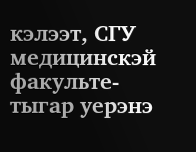кэлээт, СГУ медицинскэй факульте-
тыгар уерэнэ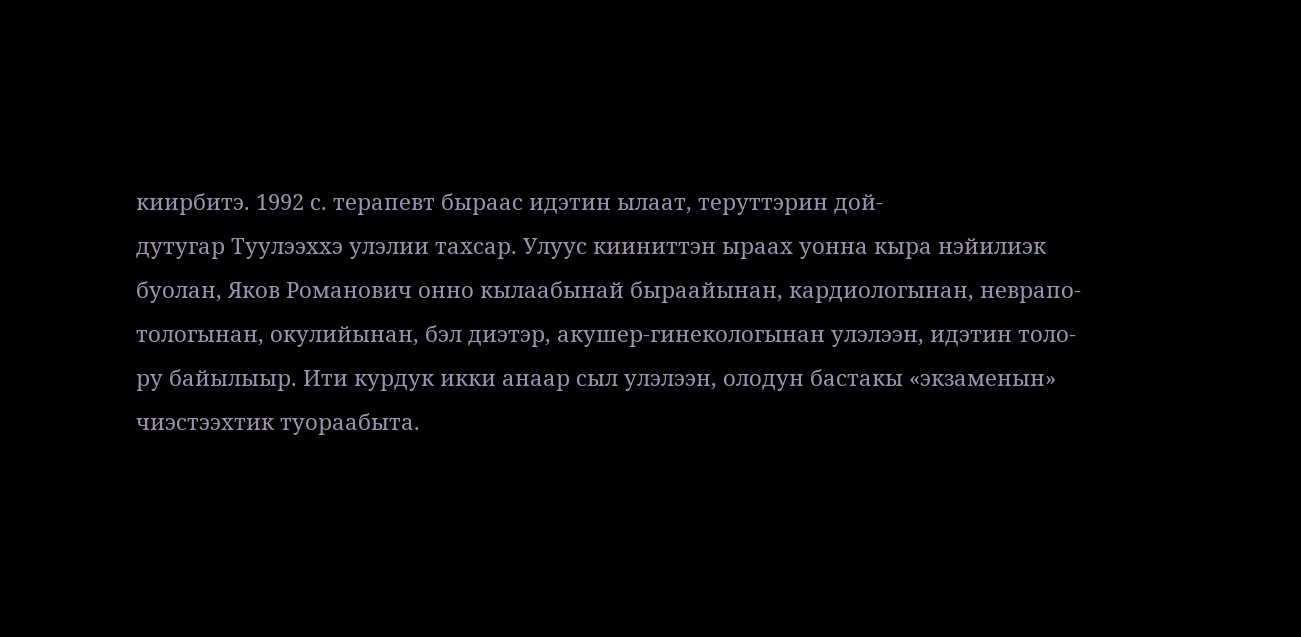киирбитэ. 1992 с. терапевт быраас идэтин ылаат, теруттэрин дой-
дутугар Туулээххэ улэлии тахсар. Улуус кииниттэн ыраах уонна кыра нэйилиэк
буолан, Яков Романович онно кылаабынай быраайынан, кардиологынан, неврапо-
тологынан, окулийынан, бэл диэтэр, акушер-гинекологынан улэлээн, идэтин толо-
ру байылыыр. Ити курдук икки анаар сыл улэлээн, олодун бастакы «экзаменын»
чиэстээхтик туораабыта.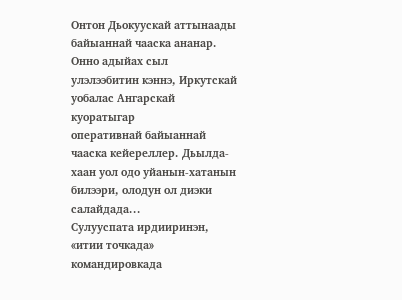Онтон Дьокуускай аттынаады байыаннай чааска ананар.
Онно адыйах сыл улэлээбитин кэннэ, Иркутскай уобалас Ангарскай куоратыгар
оперативнай байыаннай чааска кейереллер. Дьылда-хаан уол одо уйанын-хатанын
билээри, олодун ол диэки салайдада...
Сулууспата ирдииринэн, «итии точкада» командировкада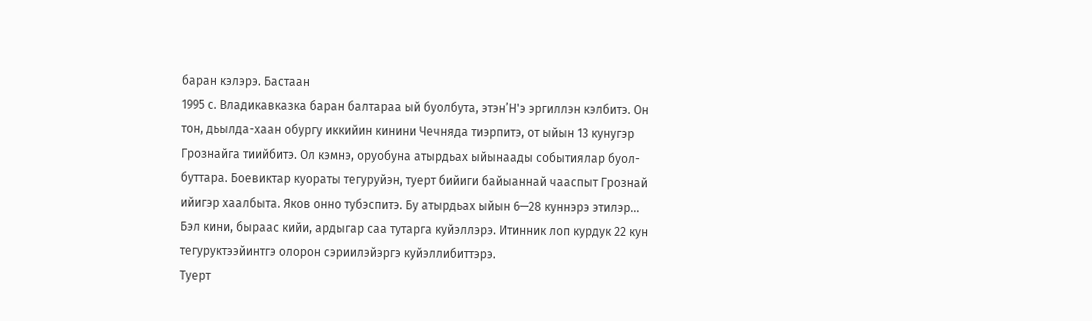баран кэлэрэ. Бастаан
1995 с. Владикавказка баран балтараа ый буолбута, этэн’Н'э эргиллэн кэлбитэ. Он
тон, дьылда-хаан обургу иккийин кинини Чечняда тиэрпитэ, от ыйын 13 кунугэр
Грознайга тиийбитэ. Ол кэмнэ, оруобуна атырдьах ыйынаады событиялар буол-
буттара. Боевиктар куораты тегуруйэн, туерт бийиги байыаннай чааспыт Грознай
ийигэр хаалбыта. Яков онно тубэспитэ. Бу атырдьах ыйын 6—28 куннэрэ этилэр...
Бэл кини, быраас кийи, ардыгар саа тутарга куйэллэрэ. Итинник лоп курдук 22 кун
тегуруктээйинтгэ олорон сэриилэйэргэ куйэллибиттэрэ.
Туерт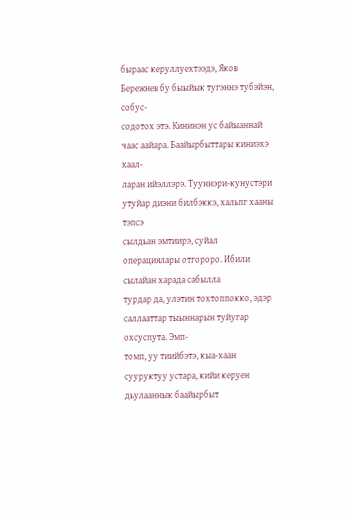быраас керуллуехтээдэ, Яков Бережнев бу быыйык тугэннэ тубэйэн, собус-
содотох этэ. Кининэн ус байыаннай чаас аайара. Баайырбыттары киниэхэ хаал-
ларан ийэллэрэ. Тууннэри-кунустэри утуйар диэни билбэккэ, хальпг хааны тэпсэ
сылдьан эмтиирэ, суйал операциялары отгороро. Ибили сылайан харада сабылла
турдар да, улэтин тохтоппокко, эдэр саллааттар тыыннарын туйугар охсуспута. Эмп-
томп, уу тиийбэтэ, кыа-хаан сууруктуу устара, кийи керуен дьулааннык баайырбыт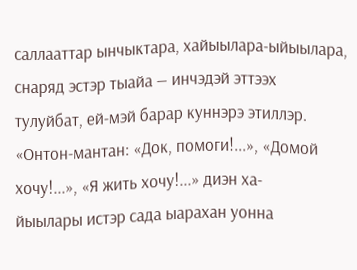саллааттар ынчыктара, хайыылара-ыйыылара, снаряд эстэр тыайа — инчэдэй эттээх
тулуйбат, ей-мэй барар куннэрэ этиллэр.
«Онтон-мантан: «Док, помоги!...», «Домой хочу!...», «Я жить хочу!...» диэн ха-
йыылары истэр сада ыарахан уонна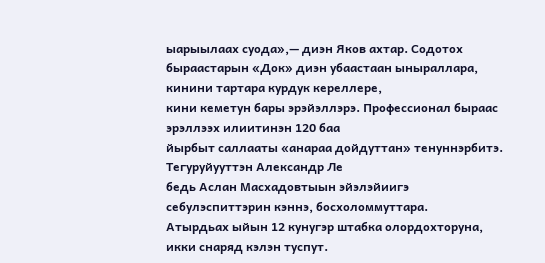ыарыылаах суода»,— диэн Яков ахтар. Содотох
быраастарын «Док» диэн убаастаан ыныраллара, кинини тартара курдук кереллере,
кини кеметун бары эрэйэллэрэ. Профессионал быраас эрэллээх илиитинэн 120 баа
йырбыт саллааты «анараа дойдуттан» тенуннэрбитэ. Тегуруйууттэн Александр Ле
бедь Аслан Масхадовтыын эйэлэйиигэ себулэспиттэрин кэннэ, босхоломмуттара.
Атырдьах ыйын 12 кунугэр штабка олордохторуна, икки снаряд кэлэн туспут.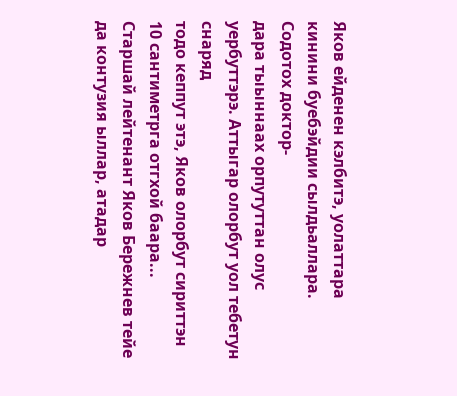Яков ейденен кэлбитэ, уолаттара кинини буебэйдии сылдьаллара. Содотох доктор-
дара тыыннаах орпутуттан олус уербуттэрэ. Аттыгар олорбут уол тебетун снаряд
тодо кеппут этэ, Яков олорбут сириттэн 10 сантиметрга отгхой баара...
Старшай лейтенант Яков Бережнев тейе да контузия ыллар, атадар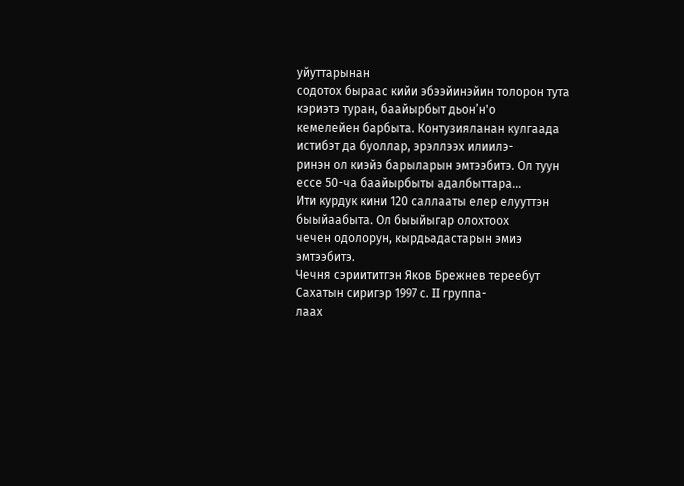уйуттарынан
содотох быраас кийи эбээйинэйин толорон тута кэриэтэ туран, баайырбыт дьон’н'о
кемелейен барбыта. Контузияланан кулгаада истибэт да буоллар, эрэллээх илиилэ-
ринэн ол киэйэ барыларын эмтээбитэ. Ол туун ессе 50-ча баайырбыты адалбыттара...
Ити курдук кини 120 саллааты елер елууттэн быыйаабыта. Ол быыйыгар олохтоох
чечен одолорун, кырдьадастарын эмиэ эмтээбитэ.
Чечня сэриититгэн Яков Брежнев тереебут Сахатын сиригэр 1997 с. II группа-
лаах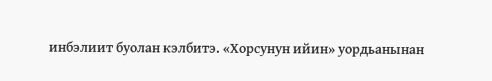инбэлиит буолан кэлбитэ. «Хорсунун ийин» уордьанынан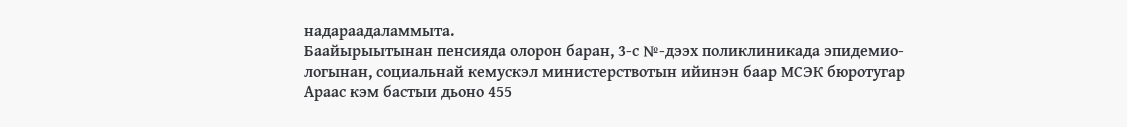надараадаламмыта.
Баайырыытынан пенсияда олорон баран, 3-с №-дээх поликлиникада эпидемио-
логынан, социальнай кемускэл министерствотын ийинэн баар МСЭК бюротугар
Араас кэм бастыи дьоно 455